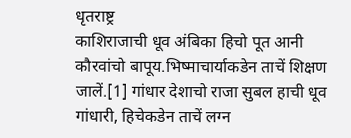धृतराष्ट्र
काशिराजाची धूव अंबिका हिचो पूत आनी कौरवांचो बापूय.भिष्माचार्याकडेन ताचें शिक्षण जालें.[1] गांधार देशाचो राजा सुबल हाची धूव गांधारी, हिचेकडेन ताचें लग्न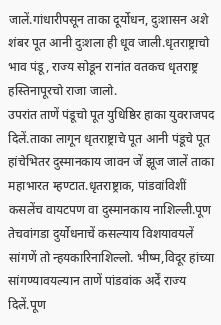जालें.गांधारीपसून ताका दूर्योधन, दुःशासन अशे शंबर पूत आनी दुःशला ही धूव जाली.धृतराष्ट्राचो भाव पंडू, राज्य सोडून रानांत वतकच धृतराष्ट्र हस्तिनापूरचो राजा जालो.
उपरांत ताणें पंडूचो पूत युधिष्ठिर हाका युवराजपद दिलें.ताका लागून धृतराष्ट्राचे पूत आनी पंडूचे पूत हांचेभितर दुस्मानकाय जावन जें झूज जालें ताका महाभारत म्हण्टात.धृतराष्ट्राक, पांडवांविशीं कसलेंच वायटपण वा दुस्मानकाय नाशिल्ली.पूण तेचवांगडा दुर्योधनाचें कसल्याय विशयावयलें सांगणें तो न्हयकारिनाशिल्लो. भीष्म,विदूर हांच्या सांगण्यावयल्यान ताणें पांडवांक अर्दें राज्य दिलें.पूण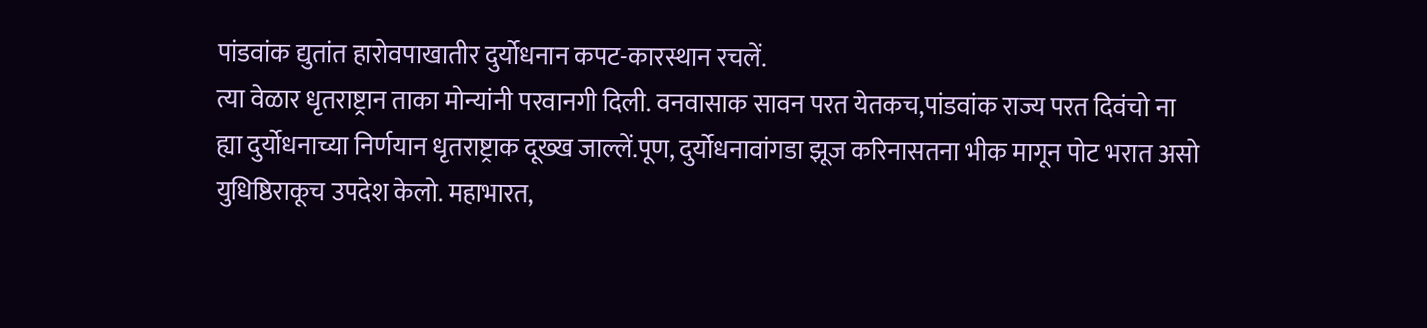पांडवांक द्युतांत हारोवपाखातीर दुर्योधनान कपट-कारस्थान रचलें.
त्या वेळार धृतराष्ट्रान ताका मोन्यांनी परवानगी दिली. वनवासाक सावन परत येतकच,पांडवांक राज्य परत दिवंचो ना ह्या दुर्योधनाच्या निर्णयान धृतराष्ट्राक दूख्ख जाल्लें.पूण, दुर्योधनावांगडा झूज करिनासतना भीक मागून पोट भरात असो युधिष्ठिराकूच उपदेश केलो. महाभारत,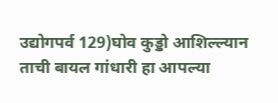उद्योगपर्व 129)घोव कुड्डो आशिल्ल्यान ताची बायल गांधारी हा आपल्या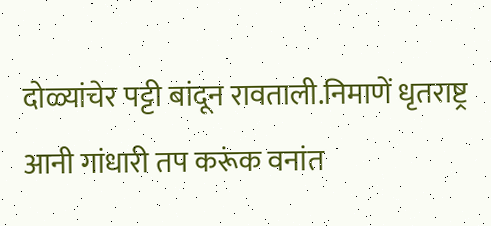दोळ्यांचेर पट्टी बांदून रावताली.निमाणें धृतराष्ट्र आनी गांधारी तप करूंक वनांत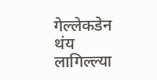गेल्लेकडेन थंय लागिल्ल्या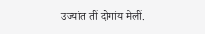उज्यांत तीं दोगांय मेलीं.